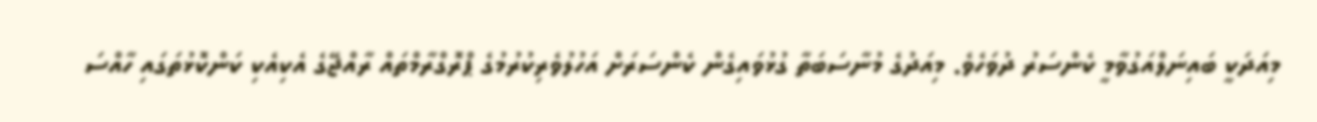މިއަދަކީ ބައިނަލްއަގުވާމީ ކެންސަރު ދުވަހެވެ. މިއަދުގެ މުނާސަބަތާ ގުޅުވައިގެން ކެންސަރަށް އަހުލުވެރިކުރުމުގެ ޕްރޮގްރާމްތައް ރާއްޖޭގެ އެކިއެކި ކަންކޮޅުތަގައި ހާއްސަ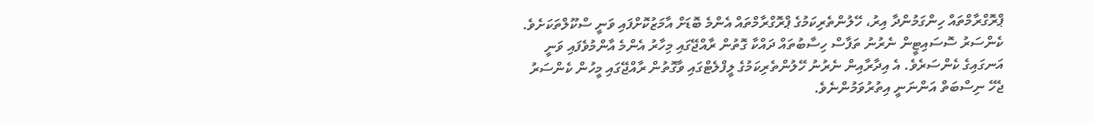ޕްރޮގްރާމްތައް ހިންގަމުންދާ އިރު، ހޭލުންތެރިކަމުގެ ޕްރޮގްރާމްތައް އެންމެ ބޮޑަށް އާމަޒުކޮށްފައި ވަނީ ސްކޫލްތަކަށެވެ.
ކެންސަރު ސޮސައިޓީން ނެރުނު ތަފާސް ހިސާބުތައް ދައްކާ ގޮތުން ރާއްޖޭގައި މިހާރު އެންމެ އާންމުވެފައި ވަނީ އަނގައިގެ ކެންސަރެވެ. އެ އިދާރާއިން ނެރުނު ހޭލުންތެރިކަމުގެ ލީފްލެޓްގައި ވާގޮތުން ރާއްޖޭގައި މީހުން ކެންސަރު ޖެހޭ ނިސްބަތް އަންނަނީ އިތުރުވަމުންނެވެ.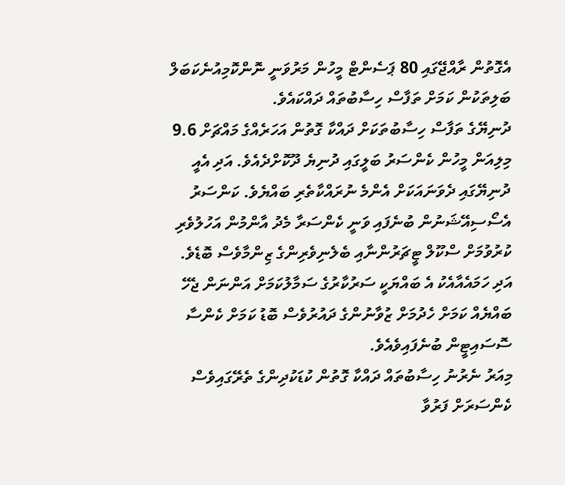އެގޮތުން ރާއްޖޭގައި 80 ޕަސެންޓް މީހުން މަރުވަނީ ނޮންކޮމިއުނެކަބަލް ބަލިތަކުން ކަމަށް ތަފާސް ހިސާބުތައް ދައްކައެވެ.
ދުނިޔޭގެ ތަފާސް ހިސާބުތަކަށް ދައްކާ ގޮތުން އަހަރެއްގެ މައްޗަށް 9.6 މިލިއަން މީހުން ކެންސަރު ބަލީގައި ދުނިޔެ ދޫކޮށްދެއެވެ. އަދި އެއީ ދުނިޔޭގައި ދެވަނައަކަށް އެންމެ ނުރައްކާތެރި ބައްޔެވެ. ކަންސަރު އެސޯސިއޭޝަނުން ބުނެފައި ވަނީ ކެންސަރާ މެދު އާންމުން އަހުލުވެރި ކުރުވުމަށް ސްކޫލް ޓީޗަރުންނާއި ބެލެނިވެރިންގެ ޒިންމާވެސް ބޮޑެވެ. އަދި ހަމައެއާއެކު އެ ބައްޔަކީ ސަރުކާރުގެ ސަމާލުކަމަށް އަންނަން ޖެހޭ ބައްޔެއް ކަމަށް ހެދުމަށް ޒުވާނުންގެ ދައުރުވެސް ބޮޑު ކަމަށް ކެންސާ ސޮސައިޓީން ބުނެފައިވެއެވެ.
މިއަރު ނެރުނު ހިސާބުތައް ދައްކާ ގޮތުން ކުޑަކުދިންގެ ތެރޭގައިވެސް ކެންސަރަށް ފަރުވާ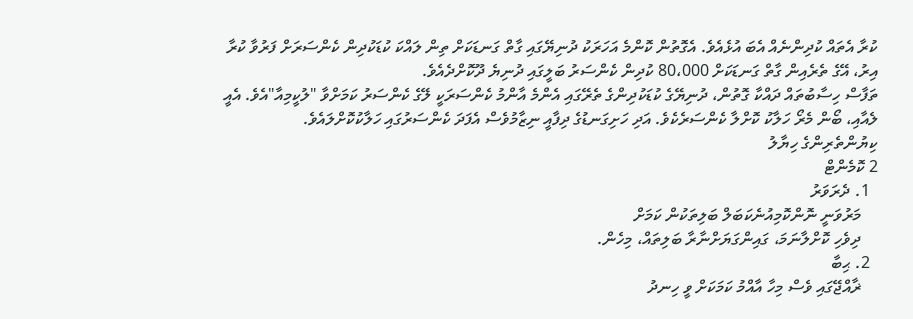ކުރާ އެތައް ކުދިންނެއް އެބަ އުޅެއެވެ. އެގޮތުން ކޮންމެ އަހަރަކު ދުނިޔޭގައި ގާތް ގަނޑަކަށް ތިން ލައްކަ ކުޑަކުދިން ކެންސަރަށް ފަރުވާ ކުރާ އިރު، އޭގެ ތެރެއިން ގާތް ގަނޑަކަށް 80،000 ކުދިން ކެންސަރު ބަލީގައި ދުނިޔެ ދޫކޮށްދެއެވެ.
ތަފާސް ހިސާބުތައް ދައްކާ ގޮތުން، ދުނިޔޭގެ ކުޑަކުދިންގެ ތެރޭގައި އެންމެ އާންމު ކެންސަރަކީ ލޭގެ ކެންސަރު ކަމަށްވާ "ލުކީމިއާ"އެވެ. އެއީ ލެއާއި، ބޯން މެރޯ ހަލާކު ކޮށްލާ ކެންސަރެކެވެ. އަދި ހަށިގަނޑުގެ ދިފާއީ ނިޒާމުވެސް އެފަދަ ކެންސަރުގައި ހަލާކުކޮށްލައެވެ.
ކިޔުންތެރިންގެ ހިޔާލު
2 ކޮމެންޓް
  1. ދެރަވަރު
    މަރުވަނީ ނޮންކޮމިއުނެކަބަލް ބަލިތަކުން ކަމަށް
    ދިވެހި ކޮށްލާނަމަ، ގައިންގަޔަށްނާރާ ބަލިތައް، މިހެން.
  2. ޙިބާ
    ޜާއްޖޭގައި ވެސް މިހާ އާއްމު ކަމަކަށް ވީ ހިނދު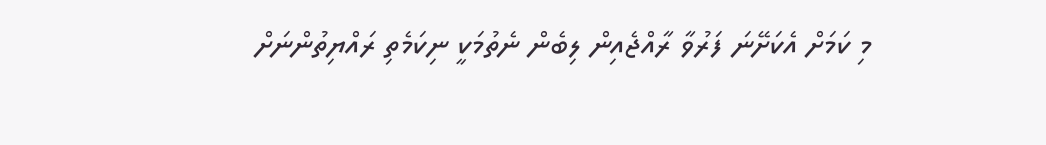މި ކަމަށް އެކަށޭނަ ފަރުވާ ރާއްޖެއިން ލިބެން ނެތުމަކީ ނިކަމެތި ރައްޔިތުންނަށް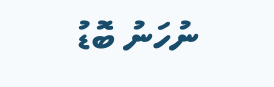ނުހަނު ބޮޑު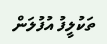ތަކުލީފު އުފުލަން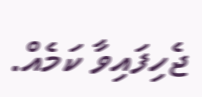ޖެހިފައިވާ ކަމެއް.